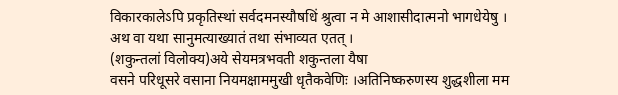विकारकालेऽपि प्रकृतिस्थां सर्वदमनस्यौषधिं श्रुत्वा न मे आशासीदात्मनो भागधेयेषु ।
अथ वा यथा सानुमत्याख्यातं तथा संभाव्यत एतत् ।
(शकुन्तलां विलोक्य)अये सेयमत्रभवती शकुन्तला यैषा
वसने परिधूसरे वसाना नियमक्षाममुखी धृतैकवेणिः ।अतिनिष्करुणस्य शुद्धशीला मम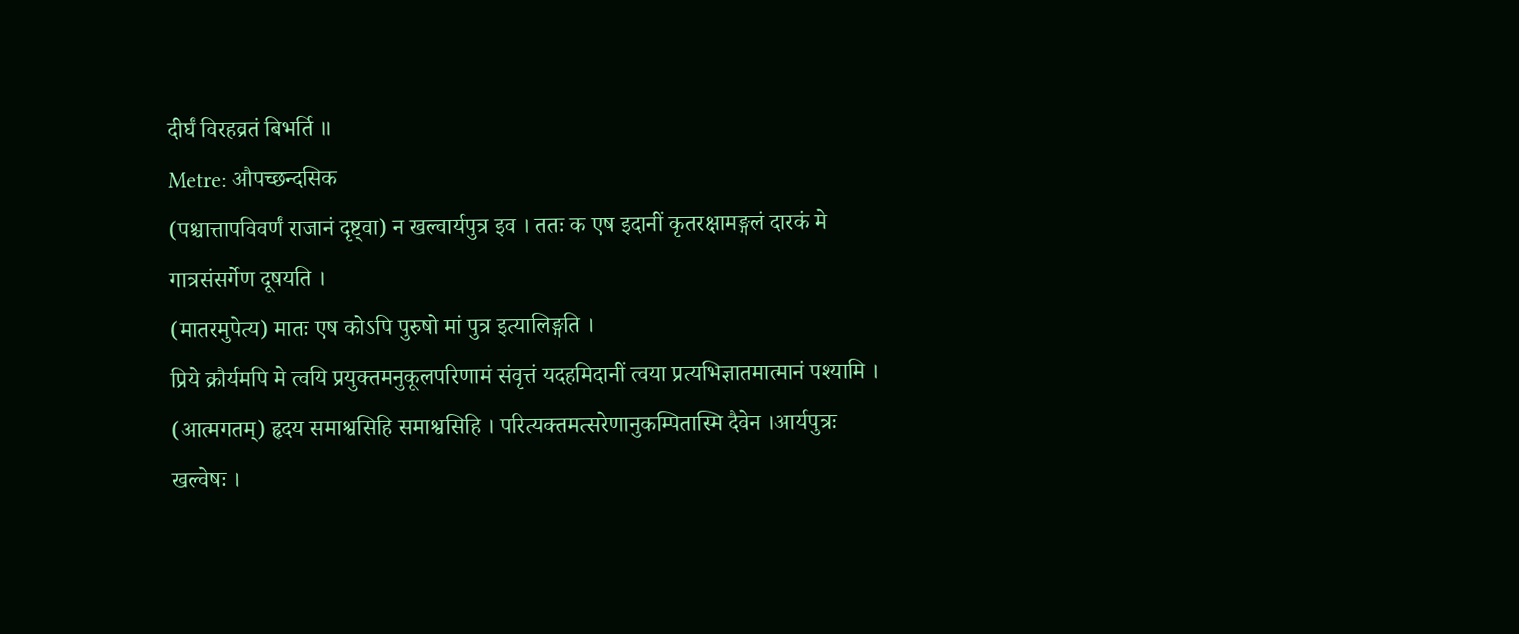दीर्घं विरहव्रतं बिभर्ति ॥
Metre: औपच्छन्दसिक
(पश्चात्तापविवर्णं राजानं दृष्ट्वा) न खल्वार्यपुत्र इव । ततः क एष इदानीं कृतरक्षामङ्गलं दारकं मे गात्रसंसर्गेण दूषयति ।
(मातरमुपेत्य) मातः एष कोऽपि पुरुषो मां पुत्र इत्यालिङ्गति ।
प्रिये क्रौर्यमपि मे त्वयि प्रयुक्तमनुकूलपरिणामं संवृत्तं यदहमिदानीं त्वया प्रत्यभिज्ञातमात्मानं पश्यामि ।
(आत्मगतम्) हृदय समाश्वसिहि समाश्वसिहि । परित्यक्तमत्सरेणानुकम्पितास्मि दैवेन ।आर्यपुत्रः खल्वेषः ।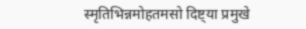स्मृतिभिन्नमोहतमसो दिष्ट्या प्रमुखे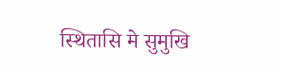स्थितासि मे सुमुखि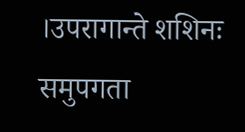।उपरागान्ते शशिनः समुपगता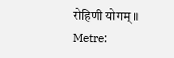रोहिणी योगम् ॥
Metre: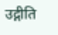उद्गीति